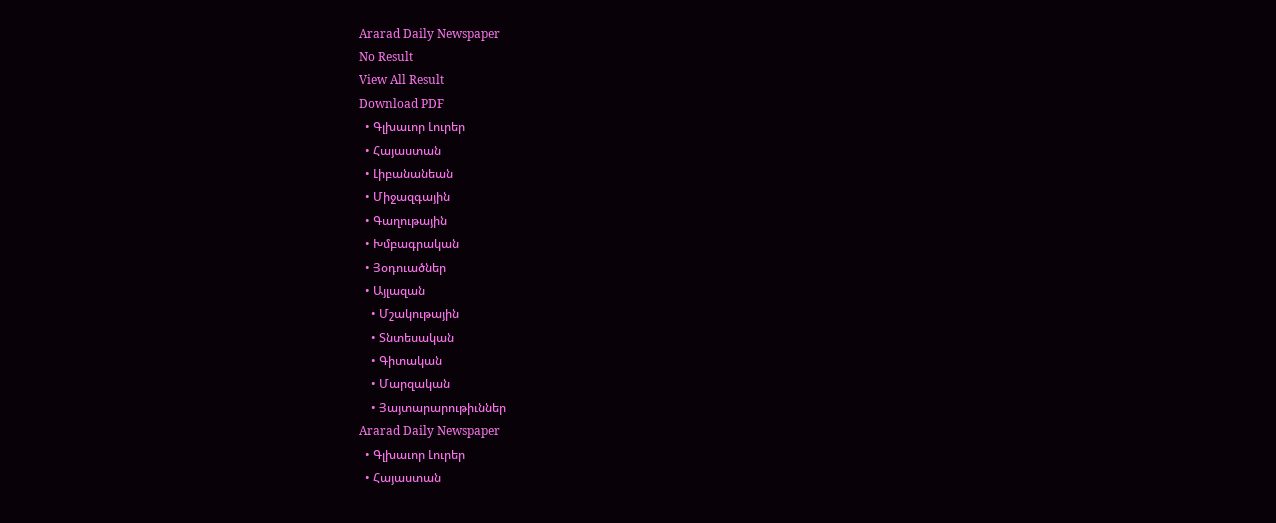Ararad Daily Newspaper
No Result
View All Result
Download PDF
  • Գլխաւոր Լուրեր
  • Հայաստան
  • Լիբանանեան
  • Միջազգային
  • Գաղութային
  • Խմբագրական
  • Յօդուածներ
  • Այլազան
    • Մշակութային
    • Տնտեսական
    • Գիտական
    • Մարզական
    • Յայտարարութիւններ
Ararad Daily Newspaper
  • Գլխաւոր Լուրեր
  • Հայաստան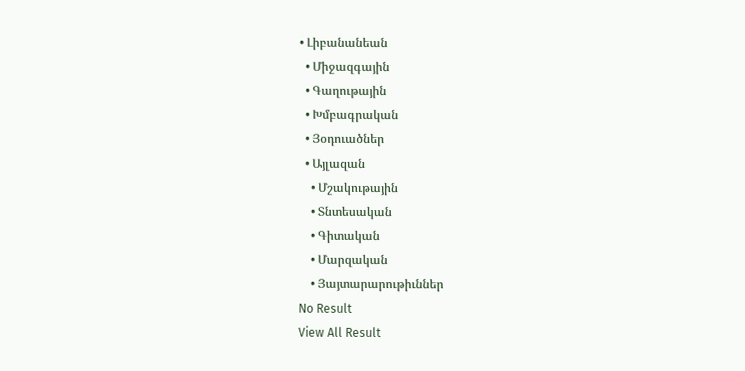• Լիբանանեան
  • Միջազգային
  • Գաղութային
  • Խմբագրական
  • Յօդուածներ
  • Այլազան
    • Մշակութային
    • Տնտեսական
    • Գիտական
    • Մարզական
    • Յայտարարութիւններ
No Result
View All Result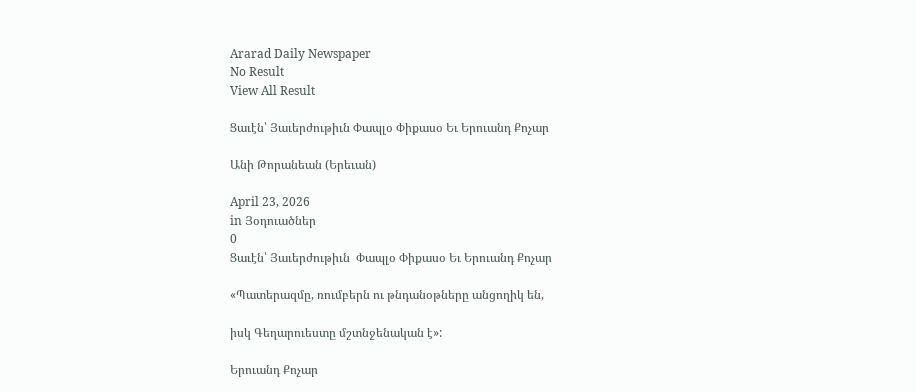Ararad Daily Newspaper
No Result
View All Result

Ցաւէն՝ Յաւերժութիւն Փապլօ Փիքասօ Եւ Երուանդ Քոչար

Անի Թորանեան (Երեւան)

April 23, 2026
in Յօդուածներ
0
Ցաւէն՝ Յաւերժութիւն  Փապլօ Փիքասօ Եւ Երուանդ Քոչար

«Պատերազմը, ռումբերն ու թնդանօթները անցողիկ են,

իսկ Գեղարուեստը մշտնջենական է»:

Երուանդ Քոչար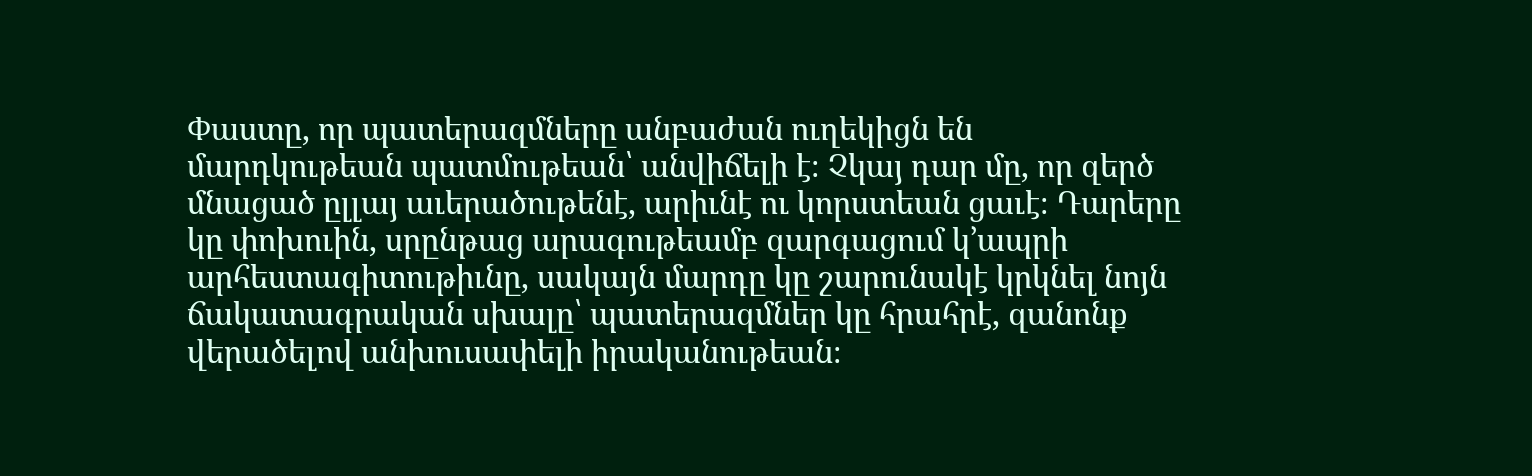Փաստը, որ պատերազմները անբաժան ուղեկիցն են մարդկութեան պատմութեան՝ անվիճելի է։ Չկայ դար մը, որ զերծ մնացած ըլլայ աւերածութենէ, արիւնէ ու կորստեան ցաւէ։ Դարերը կը փոխուին, սրընթաց արագութեամբ զարգացում կ’ապրի արհեստագիտութիւնը, սակայն մարդը կը շարունակէ կրկնել նոյն ճակատագրական սխալը՝ պատերազմներ կը հրահրէ, զանոնք վերածելով անխուսափելի իրականութեան։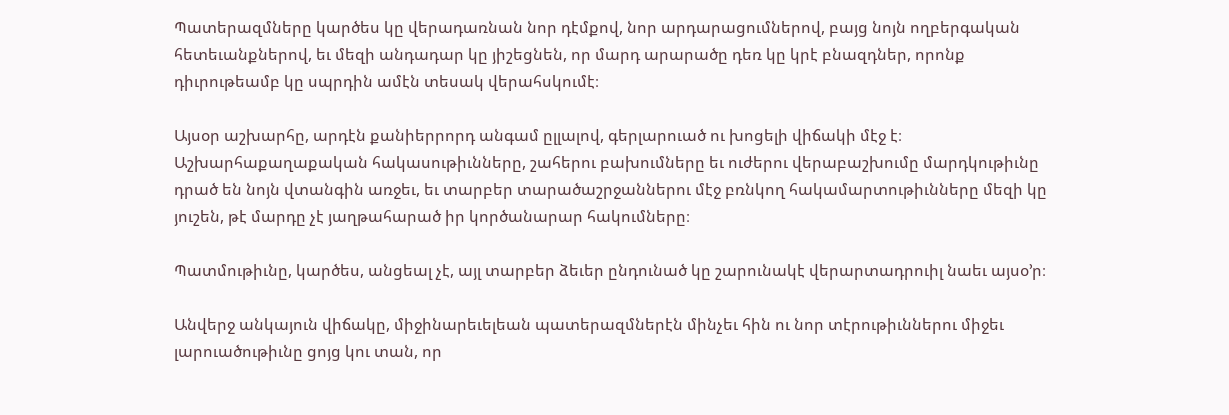Պատերազմները կարծես կը վերադառնան նոր դէմքով, նոր արդարացումներով, բայց նոյն ողբերգական հետեւանքներով, եւ մեզի անդադար կը յիշեցնեն, որ մարդ արարածը դեռ կը կրէ բնազդներ, որոնք դիւրութեամբ կը սպրդին ամէն տեսակ վերահսկումէ։

Այսօր աշխարհը, արդէն քանիերրորդ անգամ ըլլալով, գերլարուած ու խոցելի վիճակի մէջ է։ Աշխարհաքաղաքական հակասութիւնները, շահերու բախումները եւ ուժերու վերաբաշխումը մարդկութիւնը դրած են նոյն վտանգին առջեւ, եւ տարբեր տարածաշրջաններու մէջ բռնկող հակամարտութիւնները մեզի կը յուշեն, թէ մարդը չէ յաղթահարած իր կործանարար հակումները։

Պատմութիւնը, կարծես, անցեալ չէ, այլ տարբեր ձեւեր ընդունած կը շարունակէ վերարտադրուիլ նաեւ այսօ’ր։

Անվերջ անկայուն վիճակը, միջինարեւելեան պատերազմներէն մինչեւ հին ու նոր տէրութիւններու միջեւ լարուածութիւնը ցոյց կու տան, որ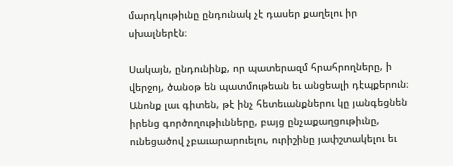մարդկութիւնը ընդունակ չէ դասեր քաղելու իր սխալներէն։

Սակայն, ընդունինք, որ պատերազմ հրահրողները, ի վերջոյ, ծանօթ են պատմութեան եւ անցեալի դէպքերուն։ Անոնք լաւ գիտեն, թէ ինչ հետեւանքներու կը յանգեցնեն իրենց գործողութիւնները, բայց ընչաքաղցութիւնը, ունեցածով չբաւարարուելու, ուրիշինը յափշտակելու եւ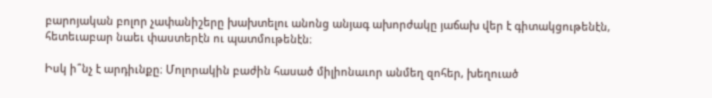բարոյական բոլոր չափանիշերը խախտելու անոնց անյագ ախորժակը յաճախ վեր է գիտակցութենէն, հետեւաբար նաեւ փաստերէն ու պատմութենէն։

Իսկ ի՞նչ է արդիւնքը։ Մոլորակին բաժին հասած միլիոնաւոր անմեղ զոհեր, խեղուած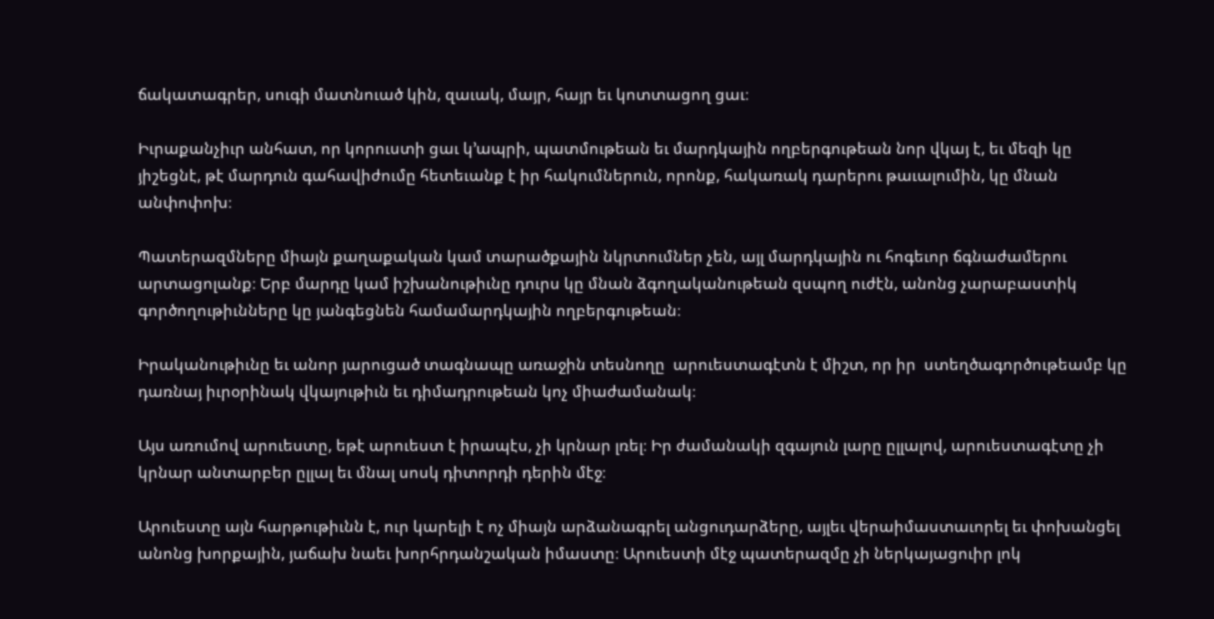ճակատագրեր, սուգի մատնուած կին, զաւակ, մայր, հայր եւ կոտտացող ցաւ։

Իւրաքանչիւր անհատ, որ կորուստի ցաւ կ’ապրի, պատմութեան եւ մարդկային ողբերգութեան նոր վկայ է, եւ մեզի կը յիշեցնէ, թէ մարդուն գահավիժումը հետեւանք է իր հակումներուն, որոնք, հակառակ դարերու թաւալումին, կը մնան անփոփոխ։

Պատերազմները միայն քաղաքական կամ տարածքային նկրտումներ չեն, այլ մարդկային ու հոգեւոր ճգնաժամերու արտացոլանք։ Երբ մարդը կամ իշխանութիւնը դուրս կը մնան ձգողականութեան զսպող ուժէն, անոնց չարաբաստիկ գործողութիւնները կը յանգեցնեն համամարդկային ողբերգութեան։

Իրականութիւնը եւ անոր յարուցած տագնապը առաջին տեսնողը  արուեստագէտն է միշտ, որ իր  ստեղծագործութեամբ կը դառնայ իւրօրինակ վկայութիւն եւ դիմադրութեան կոչ միաժամանակ։

Այս առումով արուեստը, եթէ արուեստ է իրապէս, չի կրնար լռել։ Իր ժամանակի զգայուն լարը ըլլալով, արուեստագէտը չի կրնար անտարբեր ըլլալ եւ մնալ սոսկ դիտորդի դերին մէջ։

Արուեստը այն հարթութիւնն է, ուր կարելի է ոչ միայն արձանագրել անցուդարձերը, այլեւ վերաիմաստաւորել եւ փոխանցել անոնց խորքային, յաճախ նաեւ խորհրդանշական իմաստը։ Արուեստի մէջ պատերազմը չի ներկայացուիր լոկ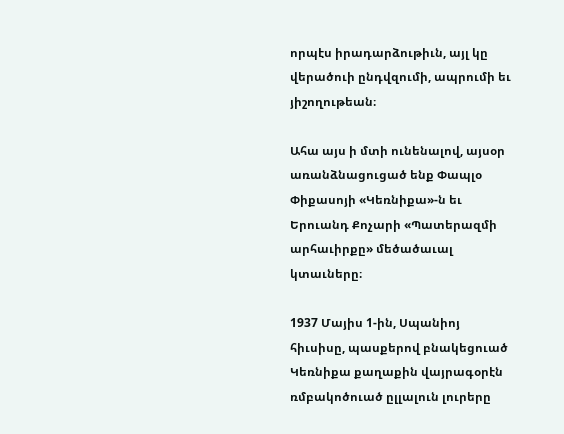որպէս իրադարձութիւն, այլ կը վերածուի ընդվզումի, ապրումի եւ յիշողութեան։

Ահա այս ի մտի ունենալով, այսօր առանձնացուցած ենք Փապլօ Փիքասոյի «Կեռնիքա»-ն եւ Երուանդ Քոչարի «Պատերազմի արհաւիրքը» մեծածաւալ  կտաւները։

1937 Մայիս 1-ին, Սպանիոյ հիւսիսը, պասքերով բնակեցուած Կեռնիքա քաղաքին վայրագօրէն ռմբակոծուած ըլլալուն լուրերը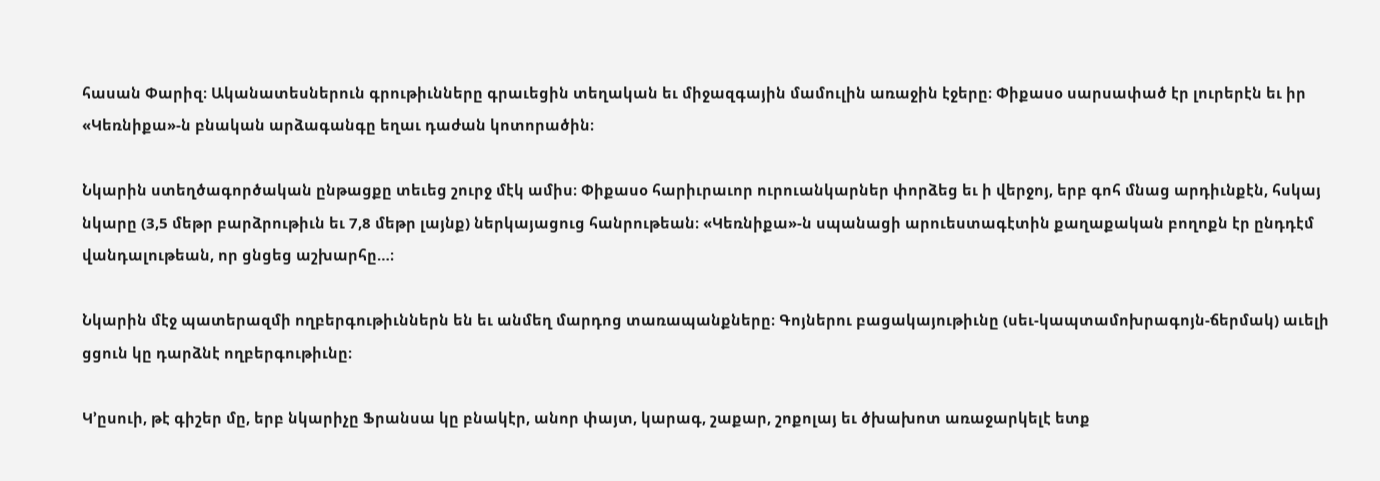հասան Փարիզ։ Ականատեսներուն գրութիւնները գրաւեցին տեղական եւ միջազգային մամուլին առաջին էջերը։ Փիքասօ սարսափած էր լուրերէն եւ իր «Կեռնիքա»-ն բնական արձագանգը եղաւ դաժան կոտորածին։

Նկարին ստեղծագործական ընթացքը տեւեց շուրջ մէկ ամիս։ Փիքասօ հարիւրաւոր ուրուանկարներ փորձեց եւ ի վերջոյ, երբ գոհ մնաց արդիւնքէն, հսկայ նկարը (3,5 մեթր բարձրութիւն եւ 7,8 մեթր լայնք) ներկայացուց հանրութեան։ «Կեռնիքա»-ն սպանացի արուեստագէտին քաղաքական բողոքն էր ընդդէմ վանդալութեան, որ ցնցեց աշխարհը…։

Նկարին մէջ պատերազմի ողբերգութիւններն են եւ անմեղ մարդոց տառապանքները։ Գոյներու բացակայութիւնը (սեւ-կապտամոխրագոյն-ճերմակ) աւելի ցցուն կը դարձնէ ողբերգութիւնը։

Կ’ըսուի, թէ գիշեր մը, երբ նկարիչը Ֆրանսա կը բնակէր, անոր փայտ, կարագ, շաքար, շոքոլայ եւ ծխախոտ առաջարկելէ ետք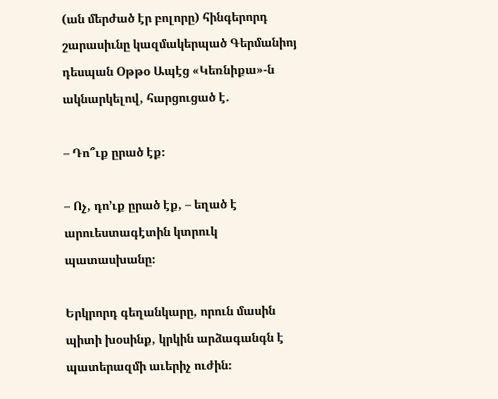(ան մերժած էր բոլորը) հինգերորդ շարասիւնը կազմակերպած Գերմանիոյ դեսպան Օթթօ Ապէց «Կեռնիքա»-ն ակնարկելով, հարցուցած է.

– Դո՞ւք ըրած էք։

– Ոչ, դո’ւք ըրած էք, – եղած է արուեստագէտին կտրուկ պատասխանը։

Երկրորդ գեղանկարը, որուն մասին պիտի խօսինք, կրկին արձագանգն է պատերազմի աւերիչ ուժին։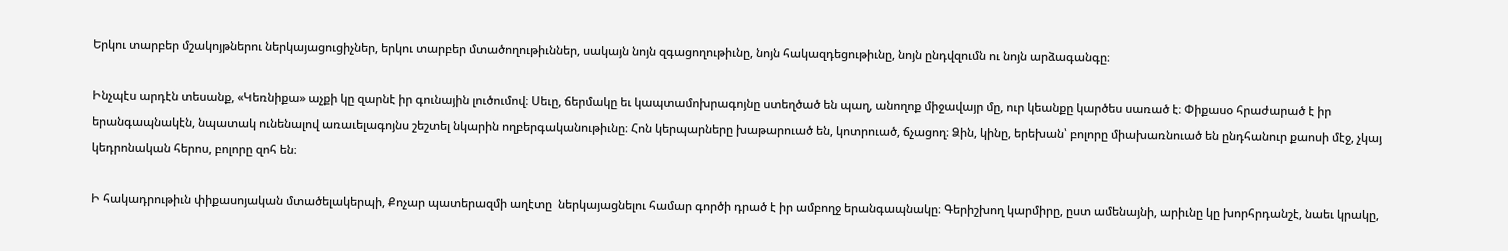Երկու տարբեր մշակոյթներու ներկայացուցիչներ, երկու տարբեր մտածողութիւններ, սակայն նոյն զգացողութիւնը, նոյն հակազդեցութիւնը, նոյն ընդվզումն ու նոյն արձագանգը։

Ինչպէս արդէն տեսանք, «Կեռնիքա» աչքի կը զարնէ իր գունային լուծումով։ Սեւը, ճերմակը եւ կապտամոխրագոյնը ստեղծած են պաղ, անողոք միջավայր մը, ուր կեանքը կարծես սառած է։ Փիքասօ հրաժարած է իր երանգապնակէն, նպատակ ունենալով առաւելագոյնս շեշտել նկարին ողբերգականութիւնը։ Հոն կերպարները խաթարուած են, կոտրուած, ճչացող։ Ձին, կինը, երեխան՝ բոլորը միախառնուած են ընդհանուր քաոսի մէջ, չկայ կեդրոնական հերոս, բոլորը զոհ են։

Ի հակադրութիւն փիքասոյական մտածելակերպի, Քոչար պատերազմի աղէտը  ներկայացնելու համար գործի դրած է իր ամբողջ երանգապնակը։ Գերիշխող կարմիրը, ըստ ամենայնի, արիւնը կը խորհրդանշէ, նաեւ կրակը,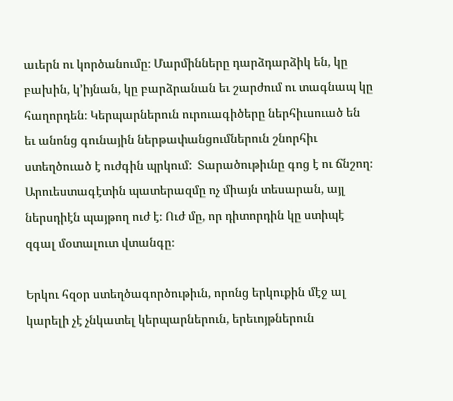աւերն ու կործանումը։ Մարմինները դարձդարձիկ են, կը բախին, կ’իյնան, կը բարձրանան եւ շարժում ու տագնապ կը հաղորդեն։ Կերպարներուն ուրուագիծերը ներհիւսուած են եւ անոնց գունային ներթափանցումներուն շնորհիւ ստեղծուած է ուժգին պրկում:  Տարածութիւնը գոց է ու ճնշող։ Արուեստագէտին պատերազմը ոչ միայն տեսարան, այլ ներսդիէն պայթող ուժ է։ Ուժ մը, որ դիտորդին կը ստիպէ զգալ մօտալուտ վտանգը։

Երկու հզօր ստեղծագործութիւն, որոնց երկուքին մէջ ալ կարելի չէ չնկատել կերպարներուն, երեւոյթներուն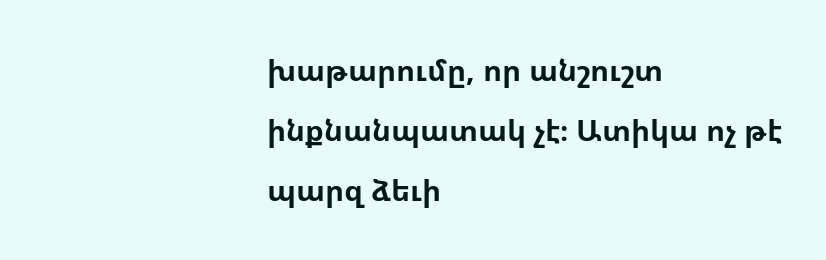խաթարումը, որ անշուշտ ինքնանպատակ չէ։ Ատիկա ոչ թէ պարզ ձեւի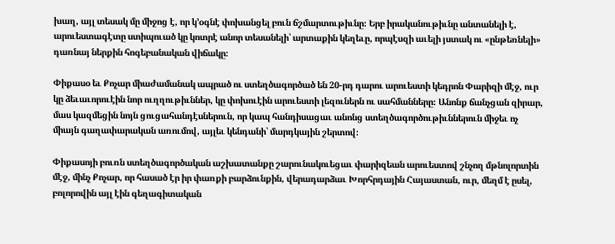խաղ, այլ տեսակ մը միջոց է, որ կ’օգնէ փոխանցել բուն ճշմարտութիւնը։ Երբ իրականութիւնը անտանելի է, արուեստագէտը ստիպուած կը կոտրէ անոր տեսանելի՝ արտաքին կեղեւը, որպէսզի աւելի յստակ ու «ընթեռնելի» դառնայ ներքին հոգեբանական վիճակը։

Փիքասօ եւ Քոչար միաժամանակ ապրած ու ստեղծագործած են 20-րդ դարու արուեստի կեդրոն Փարիզի մէջ, ուր կը ձեւաւորուէին նոր ուղղութիւններ, կը փոխուէին արուեստի լեզուներն ու սահմանները։ Անոնք ճանչցան զիրար, մաս կազմեցին նոյն ցուցահանդէսներուն, որ կապ հանդիսացաւ անոնց ստեղծագործութիւններուն միջեւ ոչ միայն գաղափարական առումով, այլեւ կենդանի՝ մարդկային շերտով։

Փիքասոյի բուռն ստեղծագործական աշխատանքը շարունակուեցաւ փարիզեան արուեստով շնչող մթնոլորտին մէջ, մինչ Քոչար, որ հասած էր իր փառքի բարձունքին, վերադարձաւ Խորհրդային Հայաստան, ուր, մեղմ է ըսել, բոլորովին այլ էին գեղագիտական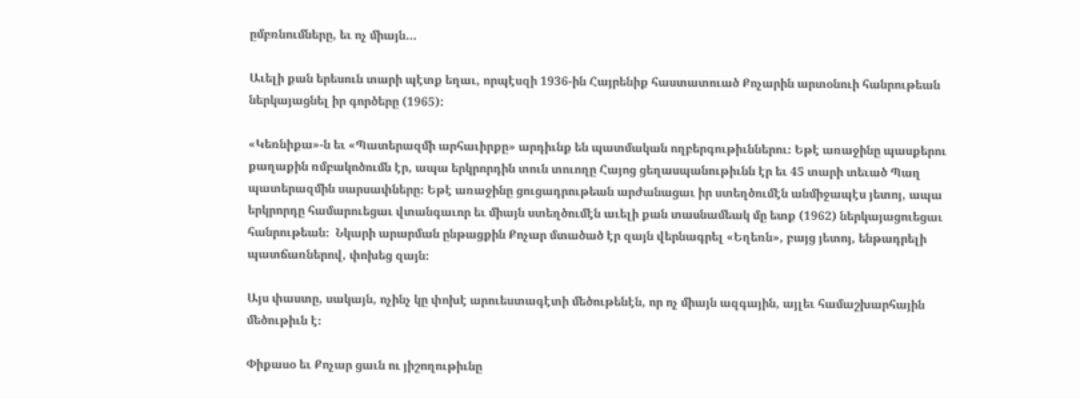ըմբռնումները, եւ ոչ միայն…

Աւելի քան երեսուն տարի պէտք եղաւ, որպէսզի 1936-ին Հայրենիք հաստատուած Քոչարին արտօնուի հանրութեան ներկայացնել իր գործերը (1965):

«Կեռնիքա»-ն եւ «Պատերազմի արհաւիրքը» արդիւնք են պատմական ողբերգութիւններու։ Եթէ առաջինը պասքերու քաղաքին ռմբակոծումն էր, ապա երկրորդին տուն տուողը Հայոց ցեղասպանութիւնն էր եւ 45 տարի տեւած Պաղ պատերազմին սարսափները։ Եթէ առաջինը ցուցադրութեան արժանացաւ իր ստեղծումէն անմիջապէս յետոյ, ապա երկրորդը համարուեցաւ վտանգաւոր եւ միայն ստեղծումէն աւելի քան տասնամեակ մը ետք (1962) ներկայացուեցաւ հանրութեան։  Նկարի արարման ընթացքին Քոչար մտածած էր զայն վերնագրել «Եղեռն», բայց յետոյ, ենթադրելի պատճառներով, փոխեց զայն։

Այս փաստը, սակայն, ոչինչ կը փոխէ արուեստագէտի մեծութենէն, որ ոչ միայն ազգային, այլեւ համաշխարհային մեծութիւն է։

Փիքասօ եւ Քոչար ցաւն ու յիշողութիւնը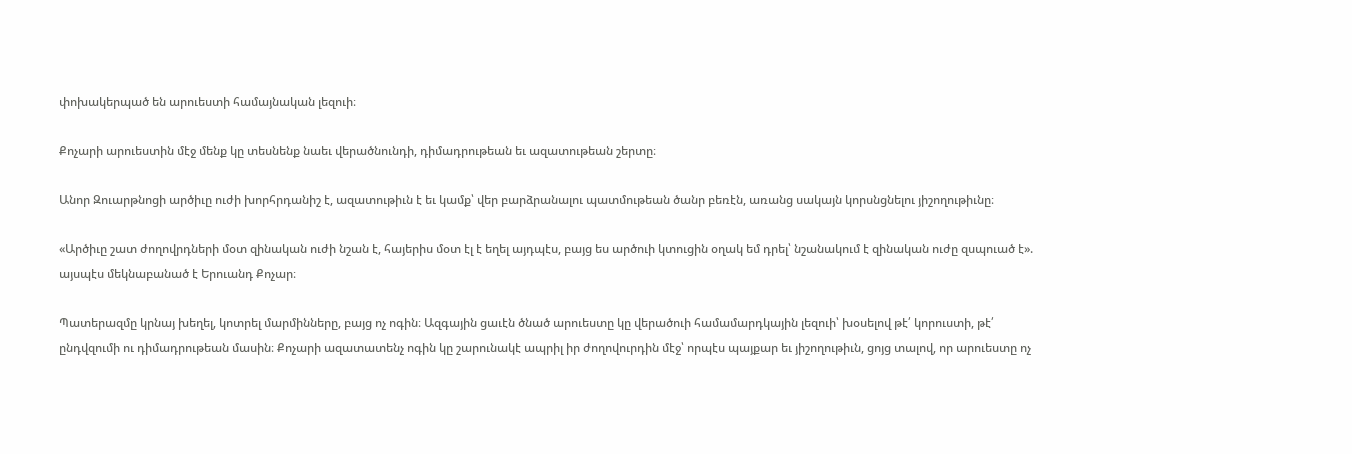փոխակերպած են արուեստի համայնական լեզուի։

Քոչարի արուեստին մէջ մենք կը տեսնենք նաեւ վերածնունդի, դիմադրութեան եւ ազատութեան շերտը։

Անոր Զուարթնոցի արծիւը ուժի խորհրդանիշ է, ազատութիւն է եւ կամք՝ վեր բարձրանալու պատմութեան ծանր բեռէն, առանց սակայն կորսնցնելու յիշողութիւնը։

«Արծիւը շատ ժողովրդների մօտ զինական ուժի նշան է, հայերիս մօտ էլ է եղել այդպէս, բայց ես արծուի կտուցին օղակ եմ դրել՝ նշանակում է զինական ուժը զսպուած է». այսպէս մեկնաբանած է Երուանդ Քոչար։

Պատերազմը կրնայ խեղել, կոտրել մարմինները, բայց ոչ ոգին։ Ազգային ցաւէն ծնած արուեստը կը վերածուի համամարդկային լեզուի՝ խօսելով թէ՛ կորուստի, թէ՛ ընդվզումի ու դիմադրութեան մասին։ Քոչարի ազատատենչ ոգին կը շարունակէ ապրիլ իր ժողովուրդին մէջ՝ որպէս պայքար եւ յիշողութիւն, ցոյց տալով, որ արուեստը ոչ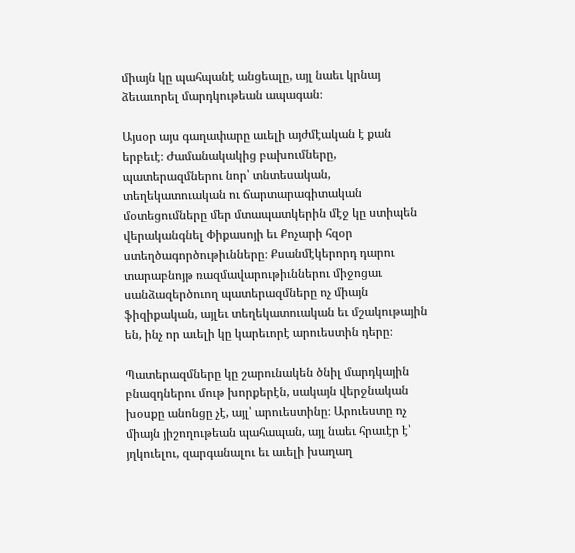միայն կը պահպանէ անցեալը, այլ նաեւ կրնայ ձեւաւորել մարդկութեան ապագան։

Այսօր այս գաղափարը աւելի այժմէական է քան երբեւէ։ Ժամանակակից բախումները, պատերազմներու նոր՝ տնտեսական, տեղեկատուական ու ճարտարագիտական մօտեցումները մեր մտապատկերին մէջ կը ստիպեն վերականգնել Փիքասոյի եւ Քոչարի հզօր ստեղծագործութիւնները։ Քսանմէկերորդ դարու տարաբնոյթ ռազմավարութիւններու միջոցաւ սանձազերծուող պատերազմները ոչ միայն ֆիզիքական, այլեւ տեղեկատուական եւ մշակութային են, ինչ որ աւելի կը կարեւորէ արուեստին դերը։

Պատերազմները կը շարունակեն ծնիլ մարդկային բնազդներու մութ խորքերէն, սակայն վերջնական խօսքը անոնցը չէ, այլ՝ արուեստինը։ Արուեստը ոչ միայն յիշողութեան պահապան, այլ նաեւ հրաւէր է՝ յղկուելու, զարգանալու եւ աւելի խաղաղ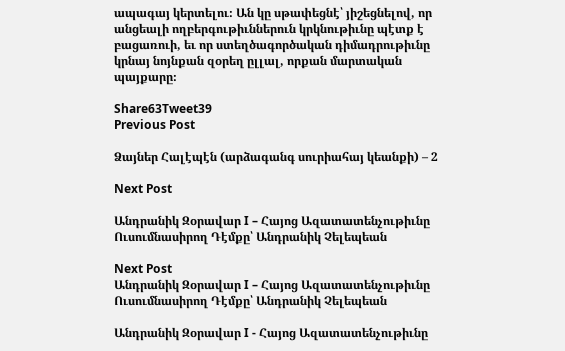ապագայ կերտելու։ Ան կը սթափեցնէ՝ յիշեցնելով, որ անցեալի ողբերգութիւններուն կրկնութիւնը պէտք է բացառուի, եւ որ ստեղծագործական դիմադրութիւնը կրնայ նոյնքան զօրեղ ըլլալ, որքան մարտական պայքարը։

Share63Tweet39
Previous Post

Ձայներ Հալէպէն (արձագանգ սուրիահայ կեանքի) – 2

Next Post

Անդրանիկ Զօրավար I – Հայոց Ազատատենչութիւնը Ուսումնասիրող Դէմքը՝ Անդրանիկ Չելեպեան

Next Post
Անդրանիկ Զօրավար I – Հայոց Ազատատենչութիւնը Ուսումնասիրող Դէմքը՝ Անդրանիկ Չելեպեան

Անդրանիկ Զօրավար I - Հայոց Ազատատենչութիւնը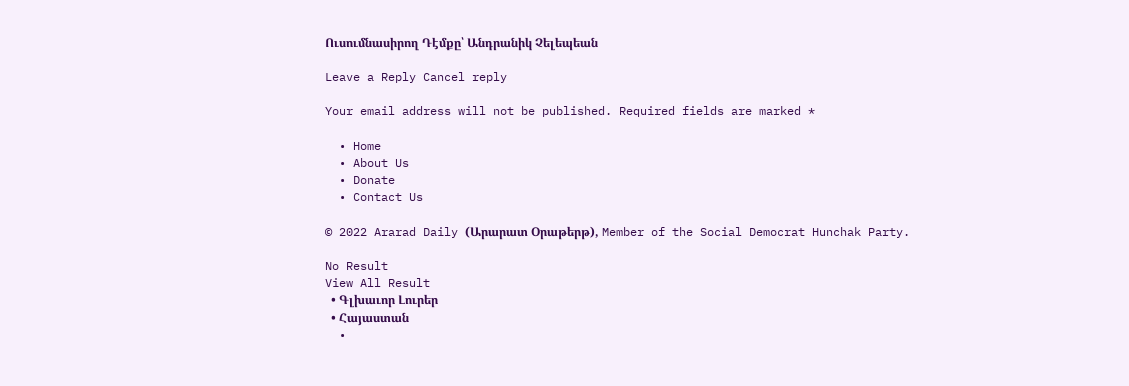Ուսումնասիրող Դէմքը՝ Անդրանիկ Չելեպեան

Leave a Reply Cancel reply

Your email address will not be published. Required fields are marked *

  • Home
  • About Us
  • Donate
  • Contact Us

© 2022 Ararad Daily (Արարատ Օրաթերթ), Member of the Social Democrat Hunchak Party.

No Result
View All Result
  • Գլխաւոր Լուրեր
  • Հայաստան
  •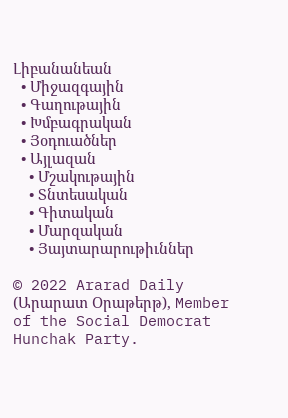Լիբանանեան
  • Միջազգային
  • Գաղութային
  • Խմբագրական
  • Յօդուածներ
  • Այլազան
    • Մշակութային
    • Տնտեսական
    • Գիտական
    • Մարզական
    • Յայտարարութիւններ

© 2022 Ararad Daily (Արարատ Օրաթերթ), Member of the Social Democrat Hunchak Party.